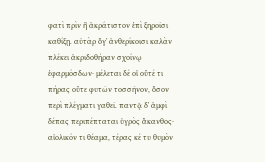φατὶ πρὶν ἢ ἀκράτιστον ἐπὶ ξηροῖσι καθίξῃ. αὐτὰρ ὅγʼ ἀνθερίκοισι καλὰν πλέκει ἀκριδοθήραν σχοίνῳ ἐφαρμόσδων· μέλεται δέ οἱ οὔτέ τι πήρας οὔτε φυτῶν τοσσῆνον, ὅσον περὶ πλέγματι γαθεῖ. παντᾷ δʼ ἀμφὶ δέπας περιπέπταται ὑγρὸς ἄκανθος· αἰολικόν τι θέαμα, τέρας κέ τυ θυμὸν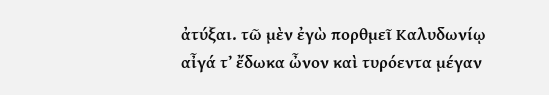ἀτύξαι. τῶ μὲν ἐγὼ πορθμεῖ Καλυδωνίῳ αἶγά τʼ ἔδωκα ὦνον καὶ τυρόεντα μέγαν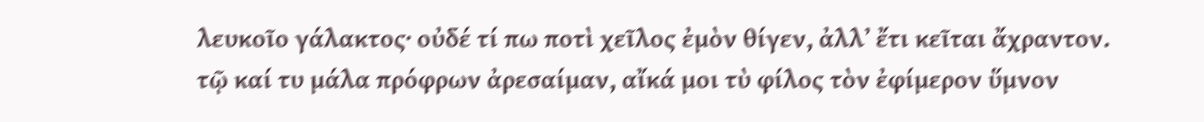λευκοῖο γάλακτος· οὐδέ τί πω ποτὶ χεῖλος ἐμὸν θίγεν, ἀλλʼ ἔτι κεῖται ἄχραντον. τῷ καί τυ μάλα πρόφρων ἀρεσαίμαν, αἴκά μοι τὺ φίλος τὸν ἐφίμερον ὕμνον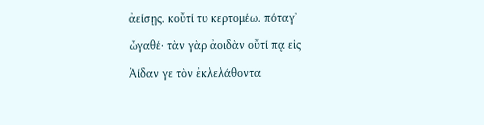ἀείσῃς. κοὔτί τυ κερτομέω. πόταγʼ ὦγαθέ· τὰν γὰρ ἀοιδὰν οὔτί πᾳ εἰς Ἀίδαν γε τὸν ἐκλελάθοντα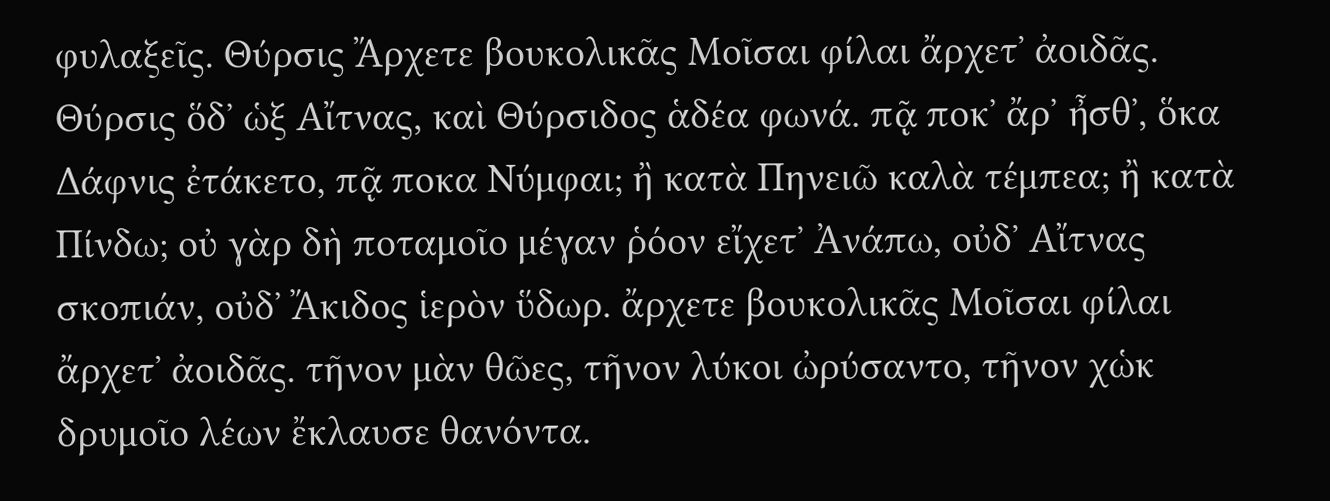φυλαξεῖς. Θύρσις Ἄρχετε βουκολικᾶς Μοῖσαι φίλαι ἄρχετʼ ἀοιδᾶς. Θύρσις ὅδʼ ὡξ Αἴτνας, καὶ Θύρσιδος ἁδέα φωνά. πᾷ ποκʼ ἄρʼ ἦσθʼ, ὅκα Δάφνις ἐτάκετο, πᾷ ποκα Νύμφαι; ἢ κατὰ Πηνειῶ καλὰ τέμπεα; ἢ κατὰ Πίνδω; οὐ γὰρ δὴ ποταμοῖο μέγαν ῥόον εἴχετʼ Ἀνάπω, οὐδʼ Αἴτνας σκοπιάν, οὐδʼ Ἄκιδος ἱερὸν ὕδωρ. ἄρχετε βουκολικᾶς Μοῖσαι φίλαι ἄρχετʼ ἀοιδᾶς. τῆνον μὰν θῶες, τῆνον λύκοι ὠρύσαντο, τῆνον χὡκ δρυμοῖο λέων ἔκλαυσε θανόντα.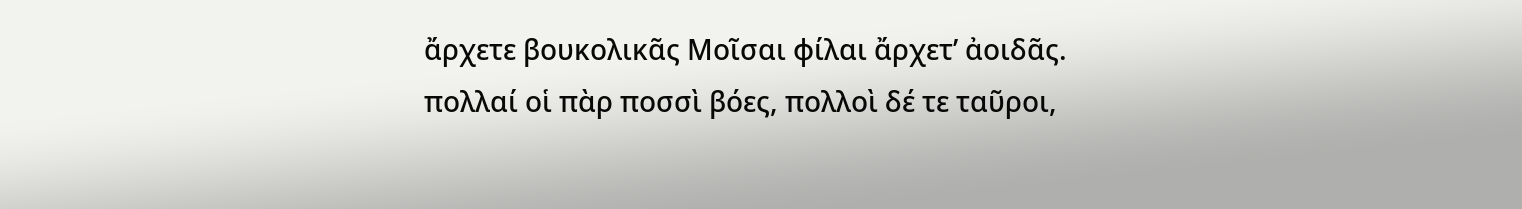ἄρχετε βουκολικᾶς Μοῖσαι φίλαι ἄρχετʼ ἀοιδᾶς. πολλαί οἱ πὰρ ποσσὶ βόες, πολλοὶ δέ τε ταῦροι,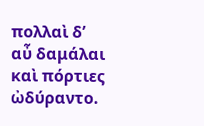πολλαὶ δʼ αὖ δαμάλαι καὶ πόρτιες ὠδύραντο.